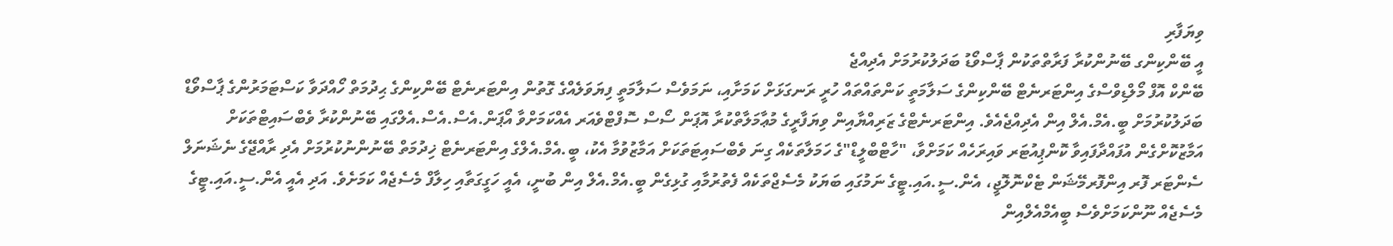ވިޔަފާރި
އީ ބޭންކިންގ ބޭނުންކުރާ ފަރާތްތަކުން ޕާސްވޯޑު ބަދަލުކުރުމަށް އެދިއްޖެ
ބޭންކް އޮފް މޯލްޑިވްސްގެ އިންޓަރނެޓް ބޭންކިންގެ ސަލާމަތީ ކަންތައްތައް ހުރީ ރަނގަޅަށް ކަމަށާއި، ނަމަވެސް ސަލާމަތީ ފިޔަވަލެއްގެ ގޮތުން އިންޓަރނެޓް ބޭންކިންގެ ޙިދުމަތް ހޯއްދަވާ ކަސްޓަމަރުންގެ ޕާސްވޯޑް ބަދަލުކުރުމަށް ބީ.އެމް.އެލް އިން އެދިއްޖެއެވެ. އިންޓަރނެޓްގެ ޒަރިއްޔާއިން ވިޔަފާރީގެ މުޢާމަލާތްކުރާ އޮޕަން ސޯސް ސޮފްޓްވެއަރ އެއްކަމަށްވާ އޯޕަން.އެސް.އެސް.އެލްގައި ބޭނުންކުރާ ވެބްސައިޓްތަކަށް އަމާޒުކޮށްގެން އުފައްދާފައިވާ ކޮންޕިއުޓަރ ވައިރަހެއް ކަމަށްވާ، "ހާޓްބްލީޑް"ގެ ހަމަލާތަކެއް ގިނަ ވެބްސައިޓަތަކަށް އަމާޒުވުމާ އެކު، ބީ.އެމް.އެލްގެ އިންޓަރނެޓް ޚިދުމަތް ބޭނުންނުކުރުމަށް އެދި ރާއްޖޭގެ ނެޝަނަލް ސެންޓަރ ފޮރ އިންފޮރމޭޝަން ޓެކްނޮލޮޖީ، އެން.ސީ.އައި.ޓީގެ ނަމުގައި ބަޔަކު މެސެޖްތަކެއް ފެތުރުމާއި ގުޅިގެން ބީ.އެމް.އެލް އިން ބުނީ، އެއީ ހަގީގަތާއި ހިލާފް މެސެޖެއް ކަމަށެވެ. އަދި އެއީ އެން.ސީ.އައި.ޓީގެ މެސެޖެއް ނޫންކަމަށްވެސް ބީއެމްއެލްއިން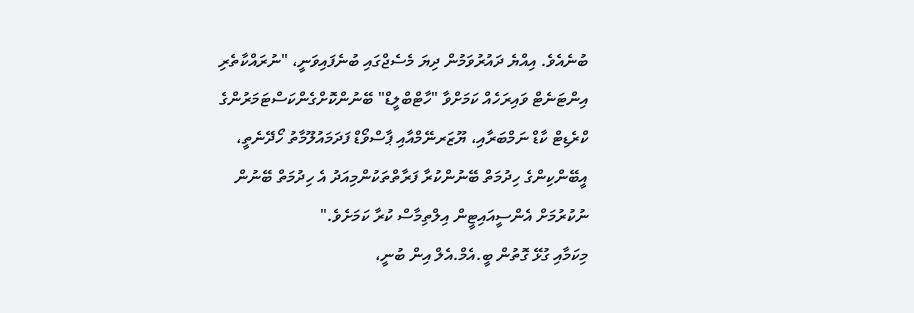ބުނެއެވެ. އިއްޔެ ދައުރުވަމުން ދިޔަ މެސެޖްގައި ބުނެފައިވަނީ، "ނުރައްކާތެރި އިންޓަނެޓް ވައިރަހެއް ކަމަށްވާ "ހާޓްބްލީޑް" ބޭނުންކޮށްގެންކަސްޓަމަރުންގެ ކްރެޑިޓް ކާޑް ނަމްބަރާއި، ޔޫޒަރނޭމްއާއި ޕާސްވޯޑް ފަދަމައުލޫމާތު ހޯދޭނެތީ، އީބޭންކިންގެ ހިދުމަތް ބޭނުންކުރާ ފަރާތްތަކުންމިއަދު އެ ހިދުމަތް ބޭނުން ނުކުރުމަށް އެންސީއައިޓީން އިލްތިމާސް ކުރާ ކަމަށެވެ."
މިކަމާއި ގުޅޭ ގޮތުން ބީ.އެމް.އެލް އިން ބުނީ،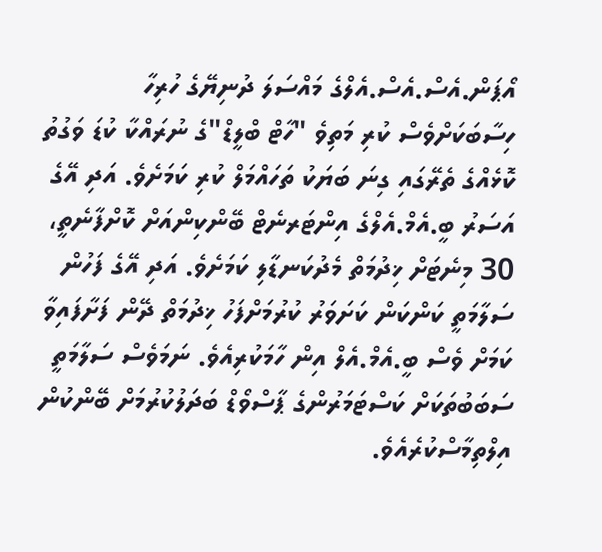އޯޕަން.އެސް.އެސް.އެލްގެ މައްސަލަ ދުނިޔޭގެ ހުރިހާ ހިސާބަކަށްވެސް ކުރި މަތިވެ "ހާޓް ބްލީޑް"ގެ ނުރައްކާ ކުޑަ ވަގުތު ކޮޅެއްގެ ތެރޭގައި ގިނަ ބަޔަކު ތަހައްމަލް ކުރި ކަމަށެވެ. އަދި އޭގެ އަސަރު ބީ.އެމް.އެލްގެ އިންޓަރނެޓް ބޭންކިންއަށް ކޮށްފާނެތީ، 30 މިނެޓަށް ޚިދުމަތް މެދުކަނޑާލި ކަމަށެވެ. އަދި އޭގެ ފަހުން ސަލާމަތީ ކަންކަން ކަށަވަރު ކުރުމަށްފަހު ޚިދުމަތް ދޭން ފަށާފައިވާ ކަމަށް ވެސް ބީ.އެމް.އެލް އިން ހާމަކުރިއެވެ. ނަމަވެސް ސަލާމަތީ ސަބަބުތަކަށް ކަސްޓަމަރުންގެ ޕާސްވޯޑް ބަދަލުކުރުމަށް ބޭންކުން އިލްތިމާސްކުރެއެވެ.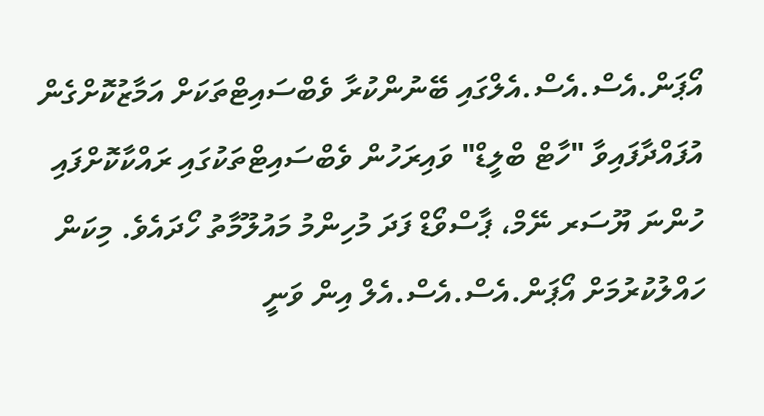އޯޕަން.އެސް.އެސް.އެލްގައި ބޭނުންކުރާ ވެބްސައިޓްތަކަށް އަމާޒުކޮށްގެން އުފައްދާފައިވާ "ހާޓް ބްލީޑް" ވައިރަހުން ވެބްސައިޓްތަކުގައި ރައްކާކޮށްފައި ހުންނަ ޔޫސަރ ނޭމް، ޕާސްވޯޑް ފަދަ މުހިންމު މައުލޫމާތު ހޯދައެވެ. މިކަން ހައްލުކުރުމަށް އޯޕަން.އެސް.އެސް.އެލް އިން ވަނީ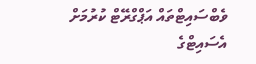ވެބްސައިޓްތައް އަޕްގްރޭޓް ކުރުމަށް އެސައިޓްގެ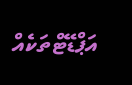އަޕްޑޭޓްތަކެއް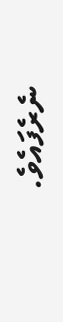ނެރެފައެވެ.